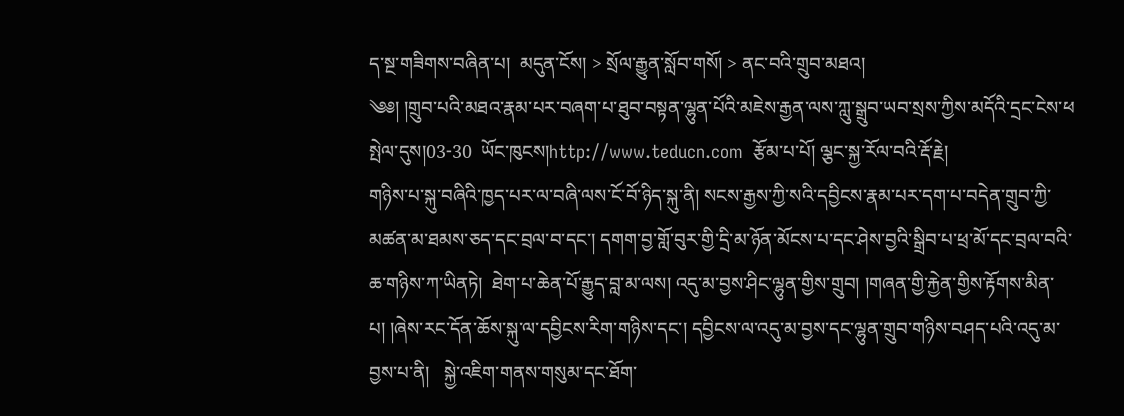ད་སྔ་གཟིགས་བཞིན་པ།  མདུན་ངོས། > སྲོལ་རྒྱུན་སློབ་གསོ། > ནང་བའི་གྲུབ་མཐའ།
༄༅། །གྲུབ་པའི་མཐའ་རྣམ་པར་བཞག་པ་ཐུབ་བསྟན་ལྷུན་པོའི་མཇེས་རྒྱན་ལས་ཀླུ་སྒྲུབ་ཡབ་སྲས་ཀྱིས་མདོའི་དྲང་ངེས་ཕ
སྤེལ་དུས།03-30  ཡོང་ཁུངས།http://www.teducn.com  རྩོམ་པ་པོ། ལྕང་སྐྱ་རོལ་བའི་རྡོ་རྗེ།
གཉིས་པ་སྐུ་བཞིའི་ཁྱད་པར་ལ་བཞི་ལས་ངོ་བོ་ཉིད་སྐུ་ནི། སངས་རྒྱས་ཀྱི་སའི་དབྱིངས་རྣམ་པར་དག་པ་བདེན་གྲུབ་ཀྱི་མཚན་མ་ཐམས་ཅད་དང་བྲལ་བ་དང་། དགག་བྱ་གློ་བུར་གྱི་དྲི་མ་ཉོན་མོངས་པ་དང་ཤེས་བྱའི་སྒྲིབ་པ་ཕྲ་མོ་དང་བྲལ་བའི་ཆ་གཉིས་ཀ་ཡིནཏེ།  ཐེག་པ་ཆེན་པོ་རྒྱུད་བླ་མ་ལས། འདུ་མ་བྱས་ཤིང་ལྷུན་གྱིས་གྲུབ། །གཞན་གྱི་རྐྱེན་གྱིས་རྟོགས་མིན་པ། །ཞེས་རང་དོན་ཆོས་སྐུ་ལ་དབྱིངས་རིག་གཉིས་དང་། དབྱིངས་ལ་འདུ་མ་བྱས་དང་ལྷུན་གྲུབ་གཉིས་བཤད་པའི་འདུ་མ་བྱས་པ་ནི།   སྐྱེ་འཇིག་གནས་གསུམ་དང་ཐོག་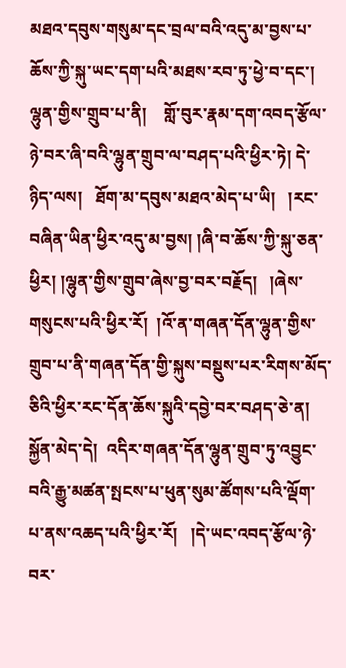མཐའ་དབུས་གསུམ་དང་བྲལ་བའི་འདུ་མ་བྱས་པ་ཆོས་ཀྱི་སྐུ་ཡང་དག་པའི་མཐས་རབ་ཏུ་ཕྱེ་བ་དང་། ལྷུན་གྱིས་གྲུབ་པ་ནི།    གློ་བུར་རྣམ་དག་འབད་རྩོལ་ཉེ་བར་ཞི་བའི་ལྷུན་གྲུབ་ལ་བཤད་པའི་ཕྱིར་ཏེ། དེ་ཉིད་ལས།   ཐོག་མ་དབུས་མཐའ་མེད་པ་ཡི།   །རང་བཞིན་ཡིན་ཕྱིར་འདུ་མ་བྱས། །ཞི་བ་ཆོས་ཀྱི་སྐུ་ཅན་ཕྱིར། །ལྷུན་གྱིས་གྲུབ་ཞེས་བྱ་བར་བརྗོད།   །ཞེས་གསུངས་པའི་ཕྱིར་རོ།  །འོ་ན་གཞན་དོན་ལྷུན་གྱིས་གྲུབ་པ་ནི་གཞན་དོན་གྱི་སྐུས་བསྡུས་པར་རིགས་མོད་ཅིའི་ཕྱིར་རང་དོན་ཆོས་སྐུའི་དབྱེ་བར་བཤད་ཅེ་ན། སྐྱོན་མེད་དེ།  འདིར་གཞན་དོན་ལྷུན་གྲུབ་ཏུ་འབྱུང་བའི་རྒྱུ་མཚན་སྤངས་པ་ཕུན་སུམ་ཚོགས་པའི་ལྡོག་པ་ནས་འཆད་པའི་ཕྱིར་རོ།   །དེ་ཡང་འབད་རྩོལ་ཉེ་བར་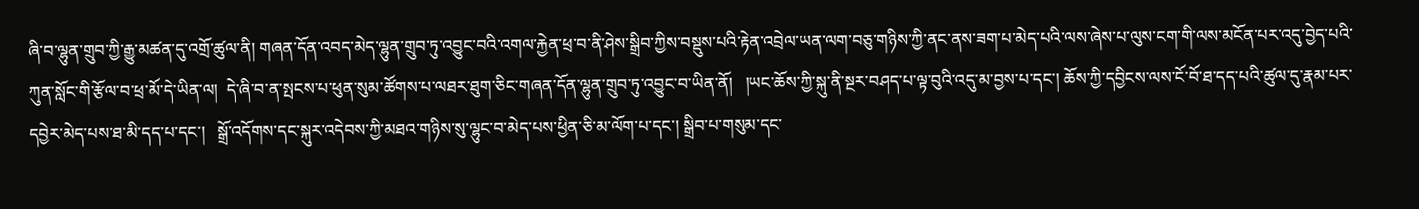ཞི་བ་ལྷུན་གྲུབ་ཀྱི་རྒྱུ་མཚན་དུ་འགྲོ་ཚུལ་ནི། གཞན་དོན་འབད་མེད་ལྷུན་གྲུབ་ཏུ་འབྱུང་བའི་འགལ་རྐྱེན་ཕྲ་བ་ནི་ཤེས་སྒྲིབ་ཀྱིས་བསྡུས་པའི་རྟེན་འབྲེལ་ཡན་ལག་བཅུ་གཉིས་ཀྱི་ནང་ནས་ཟག་པ་མེད་པའི་ལས་ཞེས་པ་ལུས་ངག་གི་ལས་མངོན་པར་འདུ་བྱེད་པའི་ཀུན་སློང་གི་རྩོལ་བ་ཕྲ་མོ་དེ་ཡིན་ལ།  དེ་ཞི་བ་ན་སྤངས་པ་ཕུན་སུམ་ཚོགས་པ་ལཐར་ཐུག་ཅིང་གཞན་དོན་ལྷུན་གྲུབ་ཏུ་འབྱུང་བ་ཡིན་ནོ།   །ཡང་ཆོས་ཀྱི་སྐུ་ནི་སྔར་བཤད་པ་ལྟ་བུའི་འདུ་མ་བྱས་པ་དང་། ཆོས་ཀྱི་དབྱིངས་ལས་ངོ་བོ་ཐ་དད་པའི་ཚུལ་དུ་རྣམ་པར་དབྱེར་མེད་པས་ཐ་མི་དད་པ་དང་།   སྒྲོ་འདོགས་དང་སྐུར་འདེབས་ཀྱི་མཐའ་གཉིས་སུ་ལྷུང་བ་མེད་པས་ཕྱིན་ཅི་མ་ལོག་པ་དང་། སྒྲིབ་པ་གསུམ་དང་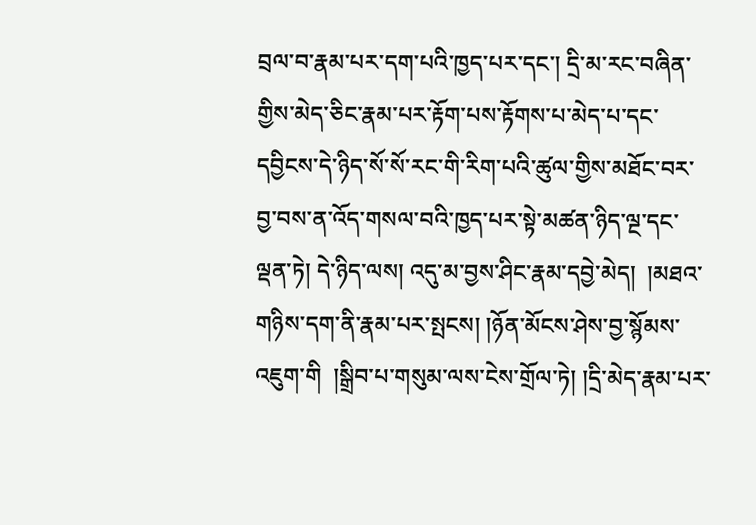བྲལ་བ་རྣམ་པར་དག་པའི་ཁྱད་པར་དང་། དྲི་མ་རང་བཞིན་གྱིས་མེད་ཅིང་རྣམ་པར་རྟོག་པས་རྟོགས་པ་མེད་པ་དང་དབྱིངས་དེ་ཉིད་སོ་སོ་རང་གི་རིག་པའི་ཚུལ་གྱིས་མཐོང་བར་བྱ་བས་ན་འོད་གསལ་བའི་ཁྱད་པར་སྟེ་མཚན་ཉིད་ལྔ་དང་ལྡན་ཏེ། དེ་ཉིད་ལས། འདུ་མ་བྱས་ཤིང་རྣམ་དབྱེ་མེད།  །མཐའ་གཉིས་དག་ནི་རྣམ་པར་སྤངས། །ཉོན་མོངས་ཤེས་བྱ་སྙོམས་འཇུག་གི  །སྒྲིབ་པ་གསུམ་ལས་ངེས་གྲོལ་ཏེ། །དྲི་མེད་རྣམ་པར་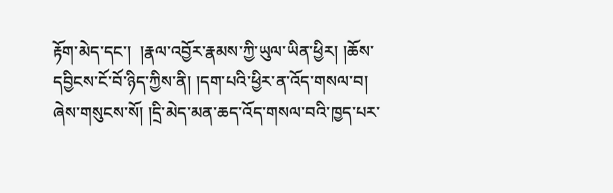རྟོག་མེད་དང་།  །རྣལ་འབྱོར་རྣམས་ཀྱི་ཡུལ་ཡིན་ཕྱིར། །ཆོས་དབྱིངས་ངོ་བོ་ཉིད་ཀྱིས་ནི། །དག་པའི་ཕྱིར་ན་འོད་གསལ་བ། ཞེས་གསུངས་སོ། །དྲི་མེད་མན་ཆད་འོད་གསལ་བའི་ཁྱད་པར་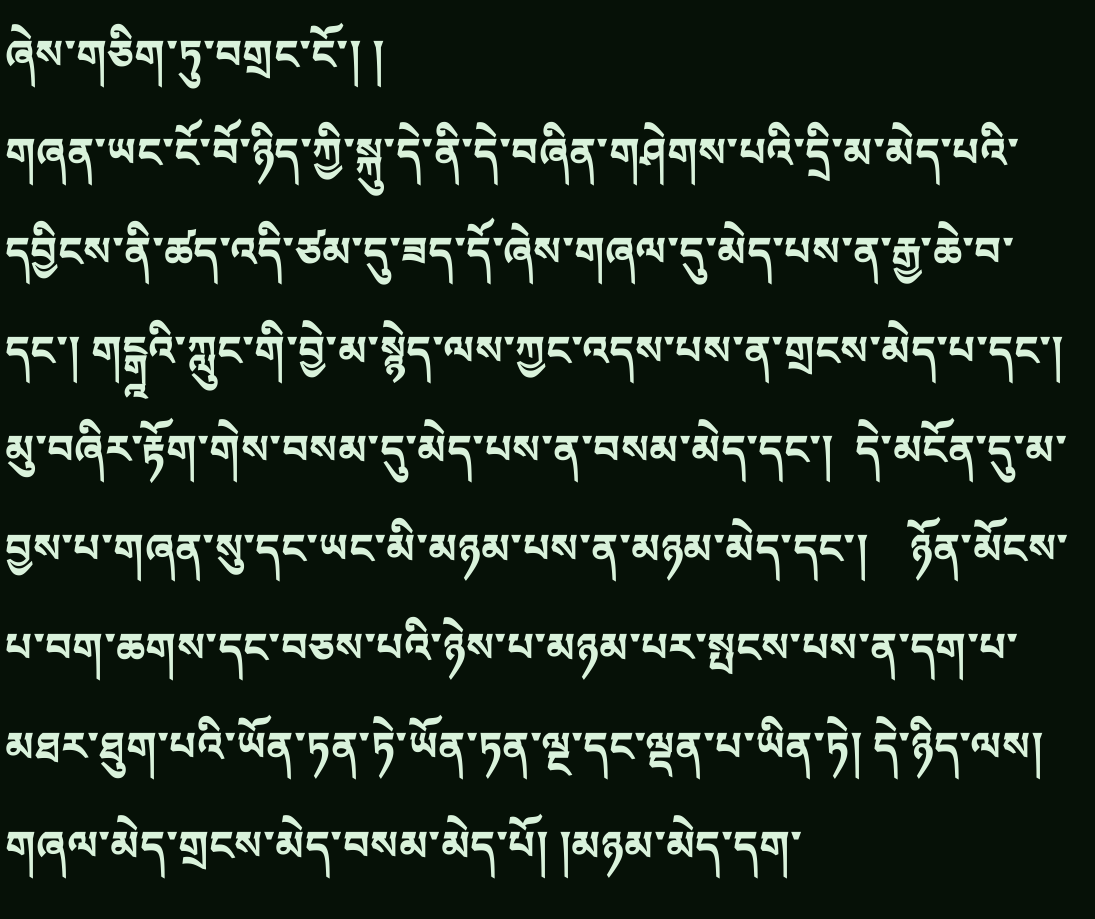ཞེས་གཅིག་ཏུ་བགྲང་ངོ་། །
གཞན་ཡང་ངོ་བོ་ཉིད་ཀྱི་སྐུ་དེ་ནི་དེ་བཞིན་གཤེགས་པའི་དྲི་མ་མེད་པའི་དབྱིངས་ནི་ཚད་འདི་ཙམ་དུ་ཟད་དོ་ཞེས་གཞལ་དུ་མེད་པས་ན་རྒྱ་ཆེ་བ་དང་། གངྒྰའི་ཀླུང་གི་བྱེ་མ་སྙེད་ལས་ཀྱང་འདས་པས་ན་གྲངས་མེད་པ་དང་། མུ་བཞིར་རྟོག་གེས་བསམ་དུ་མེད་པས་ན་བསམ་མེད་དང་།  དེ་མངོན་དུ་མ་བྱས་པ་གཞན་སུ་དང་ཡང་མི་མཉམ་པས་ན་མཉམ་མེད་དང་།    ཉོན་མོངས་པ་བག་ཆགས་དང་བཅས་པའི་ཉེས་པ་མཉམ་པར་སྤངས་པས་ན་དག་པ་མཐར་ཐུག་པའི་ཡོན་ཏན་ཏེ་ཡོན་ཏན་ལྔ་དང་ལྡན་པ་ཡིན་ཏེ། དེ་ཉིད་ལས། གཞལ་མེད་གྲངས་མེད་བསམ་མེད་པོ། །མཉམ་མེད་དག་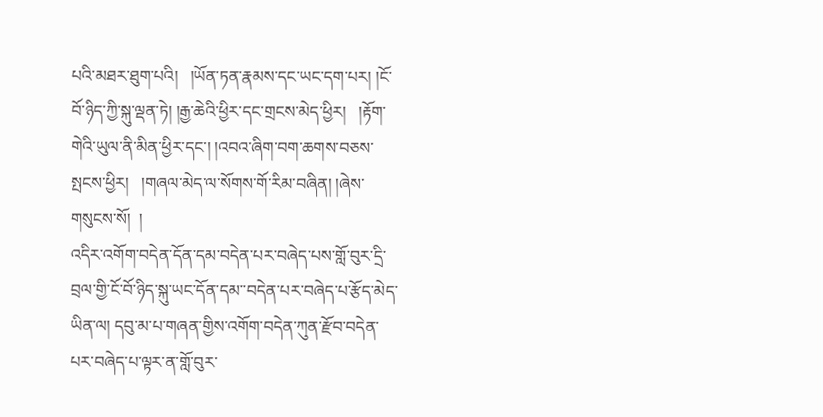པའི་མཐར་ཐུག་པའི།   །ཡོན་ཏན་རྣམས་དང་ཡང་དག་པར། །ངོ་བོ་ཉིད་ཀྱི་སྐུ་ལྡན་ཏེ། །རྒྱ་ཆེའི་ཕྱིར་དང་གྲངས་མེད་ཕྱིར།   །རྟོག་གེའི་ཡུལ་ནི་མིན་ཕྱིར་དང་། །འབའ་ཞིག་བག་ཆགས་བཅས་སྤངས་ཕྱིར།   །གཞལ་མེད་ལ་སོགས་གོ་རིམ་བཞིན། །ཞེས་གསུངས་སོ།  །
འདིར་འགོག་བདེན་དོན་དམ་བདེན་པར་བཞེད་པས་གློ་བུར་དྲི་བྲལ་གྱི་ངོ་བོ་ཉིད་སྐུ་ཡང་དོན་དམ་་བདེན་པར་བཞེད་པ་རྩོད་མེད་ཡིན་ལ། དབུ་མ་པ་གཞན་གྱིས་འགོག་བདེན་ཀུན་རྫོབ་བདེན་པར་བཞེད་པ་ལྟར་ན་གློ་བུར་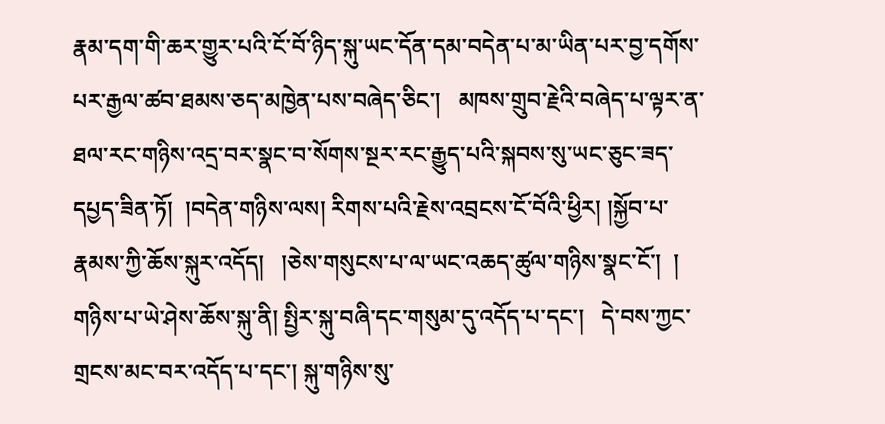རྣམ་དག་གི་ཆར་གྱུར་པའི་ངོ་བོ་ཉིད་སྐུ་ཡང་དོན་དམ་བདེན་པ་མ་ཡིན་པར་བྱ་དགོས་པར་རྒྱལ་ཚབ་ཐམས་ཅད་མཁྱེན་པས་བཞེད་ཅིང་།   མཁས་གྲུབ་རྗེའི་བཞེད་པ་ལྟར་ན་ཐལ་རང་གཉིས་འདྲ་བར་སྣང་བ་སོགས་སྔར་རང་རྒྱུད་པའི་སྐབས་སུ་ཡང་ཅུང་ཟད་དཔྱད་ཟིན་ཏོ།  །བདེན་གཉིས་ལས། རིགས་པའི་རྗེས་འབྲངས་ངོ་བོའི་ཕྱིར། །སྐྱོབ་པ་རྣམས་ཀྱི་ཆོས་སྐུར་འདོད།   །ཅེས་གསུངས་པ་ལ་ཡང་འཆད་ཚུལ་གཉིས་སྣང་ངོ་།  །
གཉིས་པ་ཡེ་ཤེས་ཆོས་སྐུ་ནི། སྤྱིར་སྐུ་བཞི་དང་གསུམ་དུ་འདོད་པ་དང་།   དེ་བས་ཀྱང་གྲངས་མང་བར་འདོད་པ་དང་། སྐུ་གཉིས་སུ་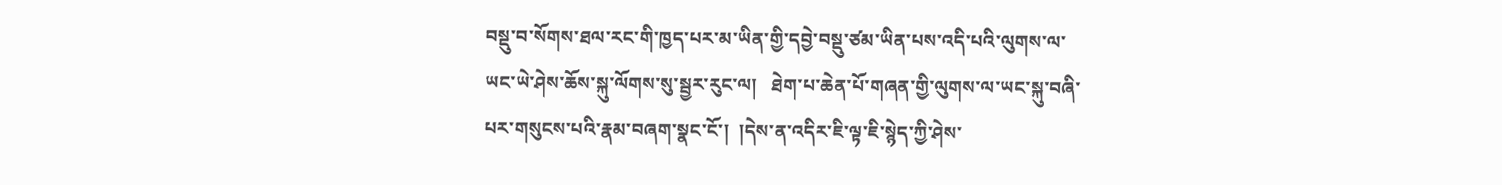བསྡུ་བ་སོགས་ཐལ་རང་གི་ཁྱད་པར་མ་ཡིན་གྱི་དབྱེ་བསྡུ་ཙམ་ཡིན་པས་འདི་པའི་ལུགས་ལ་ཡང་ཡེ་ཤེས་ཆོས་སྐུ་ལོགས་སུ་སྦྱར་རུང་ལ།   ཐེག་པ་ཆེན་པོ་གཞན་གྱི་ལུགས་ལ་ཡང་སྐུ་བཞི་པར་གསུངས་པའི་རྣམ་བཞག་སྣང་ངོ་།  །དེས་ན་འདིར་ཇི་ལྟ་ཇི་སྙེད་ཀྱི་ཤེས་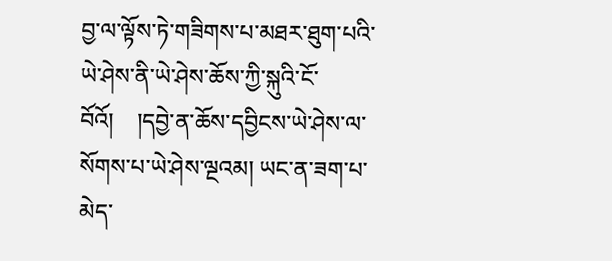བྱ་ལ་ལྟོས་ཏེ་གཟིགས་པ་མཐར་ཐུག་པའི་ཡེ་ཤེས་ནི་ཡེ་ཤེས་ཆོས་ཀྱི་སྐུའི་ངོ་བོའོ།    །དབྱེ་ན་ཆོས་དབྱིངས་ཡེ་ཤེས་ལ་སོགས་པ་ཡེ་ཤེས་ལྔའམ། ཡང་ན་ཟག་པ་མེད་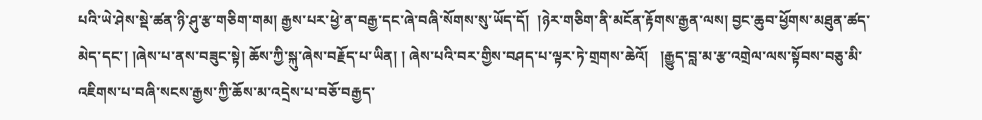པའི་ཡེ་ཤེས་སྡེ་ཚན་ཉི་ཤུ་རྩ་གཅིག་གམ། རྒྱས་པར་ཕྱེ་ན་བརྒྱ་དང་ཞེ་བཞི་སོགས་སུ་ཡོད་དོ།  །ཉེར་གཅིག་ནི་མངོན་རྟོགས་རྒྱན་ལས། བྱང་ཆུབ་ཕྱོགས་མཐུན་ཚད་མེད་དང་། །ཞེས་པ་ནས་བཟུང་སྟེ། ཆོས་ཀྱི་སྐུ་ཞེས་བརྗོད་པ་ཡིན། ། ཞེས་པའི་བར་གྱིས་བཤད་པ་ལྟར་ཏེ་གྲགས་ཆེའོ།   །རྒྱུད་བླ་མ་རྩ་འགྲེལ་ལས་སྟོབས་བཅུ་མི་འཇིགས་པ་བཞི་སངས་རྒྱས་ཀྱི་ཆོས་མ་འདྲེས་པ་བཅོ་བརྒྱད་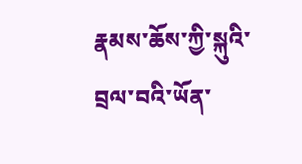རྣམས་ཆོས་ཀྱི་སྐུའི་བྲལ་བའི་ཡོན་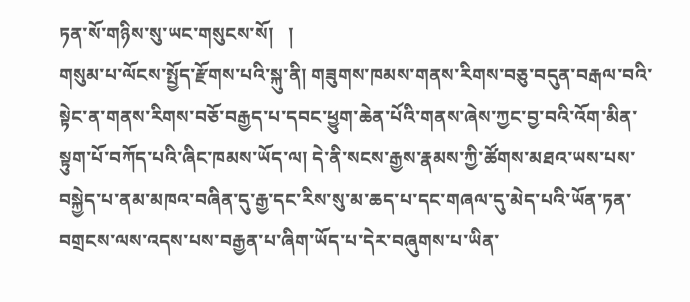ཏན་སོ་གཉིས་སུ་ཡང་གསུངས་སོ།   །
གསུམ་པ་ལོངས་སྤྱོད་རྫོགས་པའི་སྐུ་ནི། གཟུགས་ཁམས་གནས་རིགས་བཅུ་བདུན་བརྒལ་བའི་སྟེང་ན་གནས་རིགས་བཅོ་བརྒྱད་པ་དབང་ཕྱུག་ཆེན་པོའི་གནས་ཞེས་ཀྱང་བྱ་བའི་འོག་མིན་སྟུག་པོ་བཀོད་པའི་ཞིང་ཁམས་ཡོད་ལ། དེ་ནི་སངས་རྒྱས་རྣམས་ཀྱི་ཚོགས་མཐའ་ཡས་པས་བསྐྱེད་པ་ནམ་མཁའ་བཞིན་དུ་རྒྱ་དང་རིས་སུ་མ་ཆད་པ་དང་གཞལ་དུ་མེད་པའི་ཡོན་ཏན་བགྲངས་ལས་འདས་པས་བརྒྱན་པ་ཞིག་ཡོད་པ་དེར་བཞུགས་པ་ཡིན་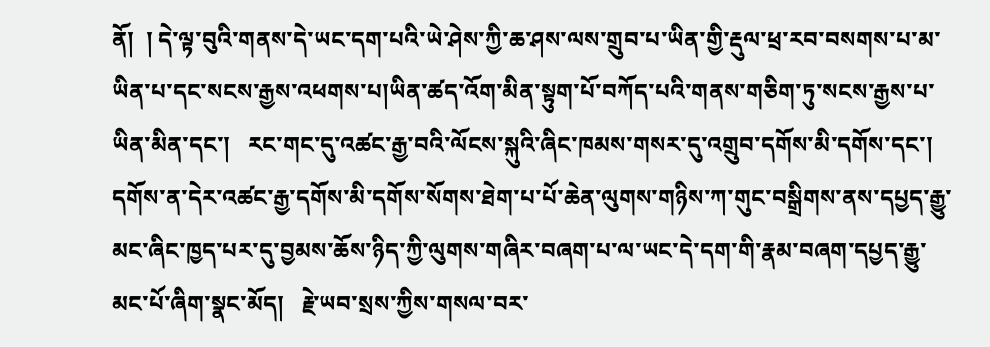ནོ།  ། དེ་ལྟ་བུའི་གནས་དེ་ཡང་དག་པའི་ཡེ་ཤེས་ཀྱི་ཆ་ཤས་ལས་གྲུབ་པ་ཡིན་གྱི་རྡུལ་ཕྲ་རབ་བསགས་པ་མ་ཡིན་པ་དང་སངས་རྒྱས་འཕགས་པ།ཡིན་ཚད་འོག་མིན་སྟུག་པོ་བཀོད་པའི་གནས་གཅིག་ཏུ་སངས་རྒྱས་པ་ཡིན་མིན་དང་།   རང་གང་དུ་འཚང་རྒྱ་བའི་ལོངས་སྐུའི་ཞིང་ཁམས་གསར་དུ་འགྲུབ་དགོས་མི་དགོས་དང་།   དགོས་ན་དེར་འཚང་རྒྱ་དགོས་མི་དགོས་སོགས་ཐེག་པ་པོ་ཆེན་ལུགས་གཉིས་ཀ་གུང་བསྒྲིགས་ནས་དཔྱད་རྒྱུ་མང་ཞིང་ཁྱད་པར་དུ་བྱམས་ཆོས་ཉིད་ཀྱི་ལུགས་གཞིར་བཞག་པ་ལ་ཡང་དེ་དག་གི་རྣམ་བཞག་དཔྱད་རྒྱུ་མང་པོ་ཞིག་སྣང་མོད།   རྗེ་ཡབ་སྲས་ཀྱིས་གསལ་བར་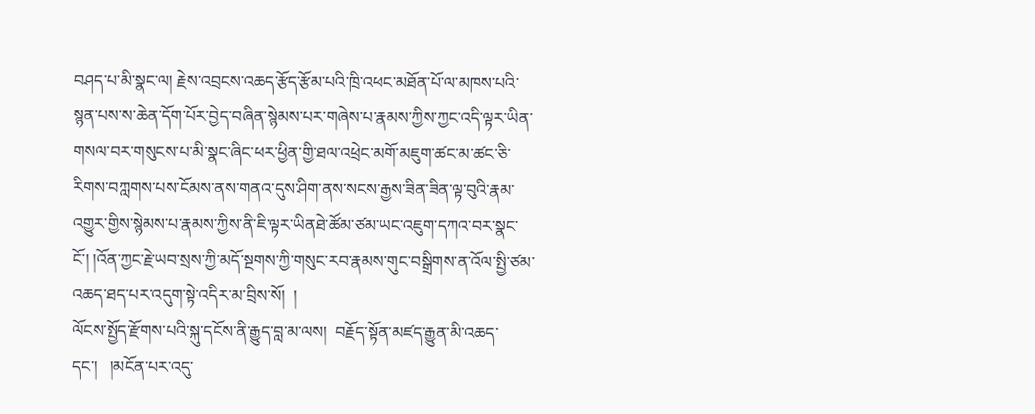བཤད་པ་མི་སྣང་ལ། རྗེས་འབྲངས་འཆད་རྩོད་རྩོམ་པའི་ཁྲི་འཕང་མཐོན་པོ་ལ་མཁས་པའི་སྙན་པས་ས་ཆེན་དོག་པོར་བྱེད་བཞིན་སྙེམས་པར་གཞེས་པ་རྣམས་ཀྱིས་ཀྱང་འདི་ལྟར་ཡིན་གསལ་བར་གསུངས་པ་མི་སྣང་ཞིང་ཕར་ཕྱིན་གྱི་ཐལ་འཕྲེང་མགོ་མཇུག་ཚང་མ་ཚང་ཅི་རིགས་བཀླགས་པས་ངོམས་ནས་གནའ་དུས་ཤིག་ནས་སངས་རྒྱས་ཟིན་ཟིན་ལྟ་བུའི་རྣམ་འགྱུར་གྱིས་སྙེམས་པ་རྣམས་ཀྱིས་ནི་ཇི་ལྟར་ཡིནཐེ་ཚོམ་ཙམ་ཡང་འཇུག་དཀའ་བར་སྣང་ངོ་། །འོན་ཀྱང་རྗེ་ཡབ་སྲས་ཀྱི་མདོ་སྔགས་ཀྱི་གསུང་རབ་རྣམས་གུང་བསྒྲིགས་ན་འོལ་སྤྱི་ཙམ་འཆད་ཐད་པར་འདུག་སྟེ་འདིར་མ་བྲིས་སོ།  །
ལོངས་སྤྱོད་རྫོགས་པའི་སྐུ་དངོས་ནི་རྒྱུད་བླ་མ་ལས།  བརྗོད་སྟོན་མཛད་རྒྱུན་མི་འཆད་དང་།   །མངོན་པར་འདུ་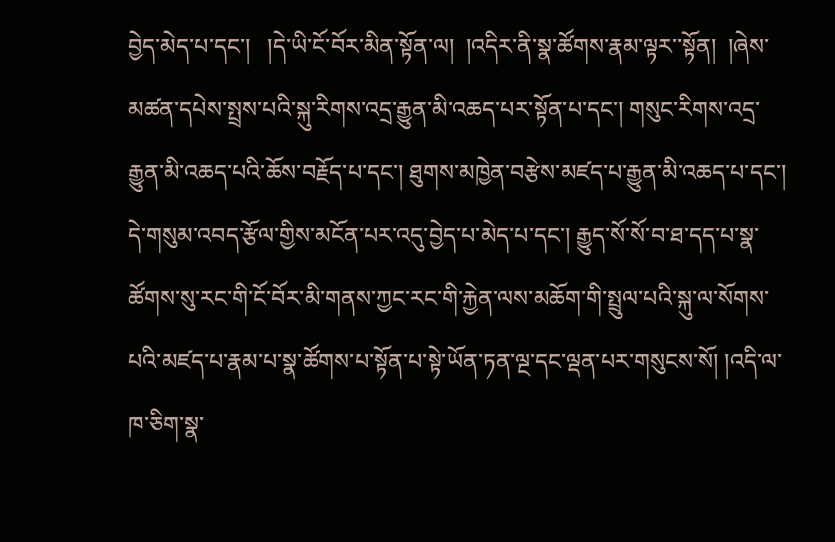བྱེད་མེད་པ་དང་།   །དེ་ཡི་ངོ་བོར་མིན་སྟོན་ལ།  །འདིར་ནི་སྣ་ཚོགས་རྣམ་ལྟར་་སྟོན།  །ཞེས་མཚན་དཔེས་སྤྲས་པའི་སྐུ་རིགས་འདྲ་རྒྱུན་མི་འཆད་པར་སྟོན་པ་དང་། གསུང་རིགས་འདྲ་རྒྱུན་མི་འཆད་པའི་ཆོས་བརྗོད་པ་དང་། ཐུགས་མཁྱེན་བརྩེས་མཛད་པ་རྒྱུན་མི་འཆད་པ་དང་།   དེ་གསུམ་འབད་རྩོལ་གྱིས་མངོན་པར་འདུ་བྱེད་པ་མེད་པ་དང་། རྒྱུད་སོ་སོ་བ་ཐ་དད་པ་སྣ་ཚོགས་སུ་རང་གི་ངོ་བོར་མི་གནས་ཀྱང་རང་གི་རྐྱེན་ལས་མཆོག་གི་སྤྲུལ་པའི་སྐུ་ལ་སོགས་པའི་མཛད་པ་རྣམ་པ་སྣ་ཚོགས་པ་སྟོན་པ་སྟེ་ཡོན་ཏན་ལྔ་དང་ལྡན་པར་གསུངས་སོ། །འདི་ལ་ཁ་ཅིག་སྣ་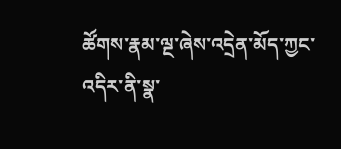ཚོགས་རྣམ་ལྔ་ཞེས་འདྲེན་མོད་ཀྱང་འདིར་ནི་སྣ་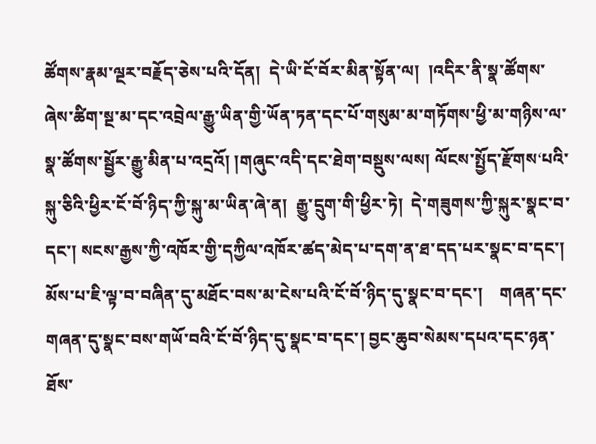ཚོགས་རྣམ་ལྔར་བརྗོད་ཅེས་པའི་དོན།  དེ་ཡི་ངོ་བོར་མིན་སྟོན་ལ།  །འདིར་ནི་སྣ་ཚོགས་ཞེས་ཚིག་སྔ་མ་དང་འབྲེལ་རྒྱུ་ཡིན་གྱི་ཡོན་ཏན་དང་པོ་གསུམ་མ་གཏོགས་ཕྱི་མ་གཉིས་ལ་སྣ་ཚོགས་སྦྱོར་རྒྱུ་མིན་པ་འདྲའོ། །གཞུང་འདི་དང་ཐེག་བསྡུས་ལས། ལོངས་སྤྱོད་རྫོགས‘པའི་སྐུ་ཅིའི་ཕྱིར་ངོ་བོ་ཉིད་ཀྱི་སྐུ་མ་ཡིན་ཞེ་ན།  རྒྱུ་དྲུག་གི་ཕྱིར་ཏེ།  དེ་གཟུགས་ཀྱི་སྐུར་སྣང་བ་དང་། སངས་རྒྱས་ཀྱི་འཁོར་གྱི་དཀྱིལ་འཁོར་ཚད་མེད་པ་དག་ན་ཐ་དད་པར་སྣང་བ་དང་།   མོས་པ་ཇི་ལྟ་བ་བཞིན་དུ་མཐོང་བས་མ་ངེས་པའི་ངོ་བོ་ཉིད་དུ་སྣང་བ་དང་།    གཞན་དང་གཞན་དུ་སྣང་བས་གཡོ་བའི་ངོ་བོ་ཉིད་དུ་སྣང་བ་དང་། བྱང་ཆུབ་སེམས་དཔའ་དང་ཉན་ཐོས་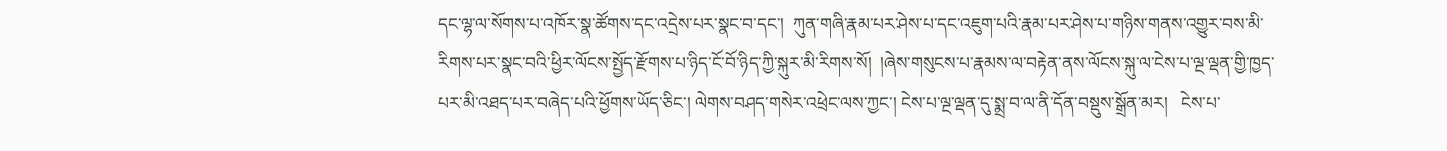དང་ལྷ་ལ་སོགས་པ་འཁོར་སྣ་ཚོགས་དང་འདྲེས་པར་སྣང་བ་དང་།  ཀུན་གཞི་རྣམ་པར་ཤེས་པ་དང་འཇུག་པའི་རྣམ་པར་ཤེས་པ་གཉིས་གནས་འགྱུར་བས་མི་རིགས་པར་སྣང་བའི་ཕྱིར་ལོངས་སྤྱོད་རྫོགས་པ་ཉིད་ངོ་བོ་ཉིད་ཀྱི་སྐུར་མི་རིགས་སོ།  །ཞེས་གསུངས་པ་རྣམས་ལ་བརྟེན་ནས་ལོངས་སྐུ་ལ་ངེས་པ་ལྔ་ལྡན་གྱི་ཁྱད་པར་མི་འཐད་པར་བཞེད་པའི་ཕྱོགས་ཡོད་ཅིང་། ལེགས་བཤད་གསེར་འཕྲེང་ལས་ཀྱང་། ངེས་པ་ལྔ་ལྡན་དུ་སྨྲ་བ་ལ་ནི་དོན་བསྡུས་སྒྲོན་མར།   ངེས་པ་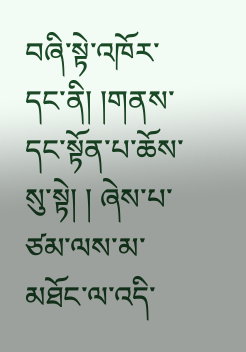བཞི་སྟེ་འཁོར་དང་ནི། །གནས་དང་སྟོན་པ་ཆོས་སུ་སྟེ། ། ཞེས་པ་ཙམ་ལས་མ་མཐོང་ལ་འདི་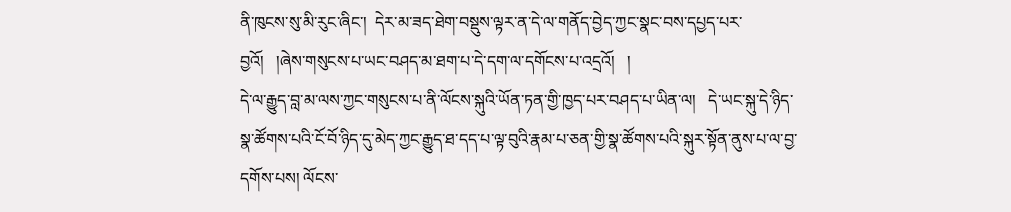ནི་ཁུངས་སུ་མི་རུང་ཞིང་།  དེར་མ་ཟད་ཐེག་བསྡུས་ལྟར་ན་དེ་ལ་གནོད་བྱེད་ཀྱང་སྣང་བས་དཔྱད་པར་བྱའོ།   །ཞེས་གསུངས་པ་ཡང་བཤད་མ་ཐག་པ་དེ་དག་ལ་དགོངས་པ་འདྲའོ།   །
དེ་ལ་རྒྱུད་བླ་མ་ལས་ཀྱང་གསུངས་པ་ནི་ལོངས་སྐུའི་ཡོན་ཏན་གྱི་ཁྱད་པར་བཤད་པ་ཡིན་ལ།   དེ་ཡང་སྐུ་དེ་ཉིད་སྣ་ཚོགས་པའི་ངོ་བོ་ཉིད་དུ་མེད་ཀྱང་རྒྱུད་ཐ་དད་པ་ལྟ་བུའི་རྣམ་པ་ཅན་གྱི་སྣ་ཚོགས་པའི་སྐུར་སྟོན་ནུས་པ་ལ་བྱ་དགོས་པས། ལོངས་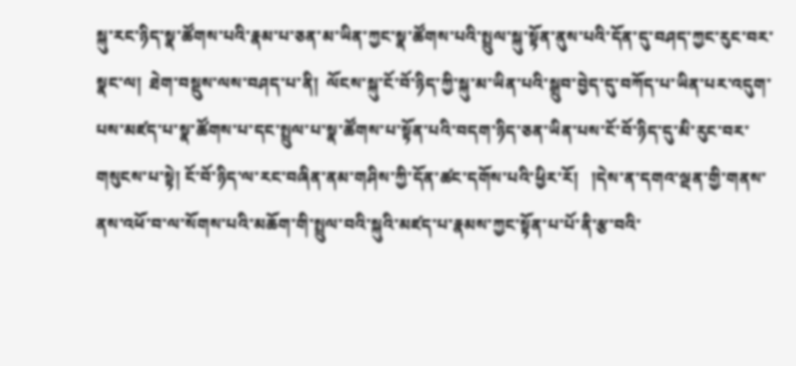སྐུ་རང་ཉིད་སྣ་ཚོགས་པའི་རྣམ་པ་ཅན་མ་ཡིན་ཀྱང་སྣ་ཚོགས་པའི་སྤྲུལ་སྐུ་སྟོན་ནུས་པའི་དོན་དུ་བཤད་ཀྱང་རུང་བར་སྣང་ལ།  ཐེག་བསྡུས་ལས་བཤད་པ་ནི།  ལོངས་སྐུ་ངོ་བོ་ཉིད་ཀྱི་སྐུ་མ་ཡིན་པའི་སྒྲུབ་བྱེད་དུ་བཀོད་པ་ཡིན་པར་འདུག་པས་མཛད་པ་སྣ་ཚོགས་པ་དང་སྤྲུལ་པ་སྣ་ཚོགས་པ་སྟོན་པའི་བདག་ཉིད་ཅན་ཡིན་པས་ངོ་བོ་ཉིད་དུ་མི་རུང་བར་གསུངས་པ་སྟེ། ངོ་བོ་ཉིད་ལ་རང་བཞིན་ནམ་གཤིས་ཀྱི་དོན་ཚང་དགོས་པའི་ཕྱིར་རོ།   །དེས་ན་དགའ་ལྡན་གྱི་གནས་ནས་འཕོ་བ་ལ་སོགས་པའི་མཆོག་གི་སྤྲུལ་བའི་སྐུའི་མཛད་པ་རྣམས་ཀྱང་སྟོན་པ་པོ་ནི་རྩ་བའི་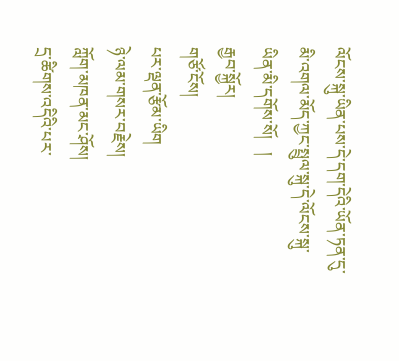ལོངས་སྐུ་ཡིན་པས་དེ་དག་དེའི་ཡོན་ཏན་དུ་མི་འགལ་མོད་ཀྱང་སྤྲུལ་སྐུ་དེ་ལོངས་སྐུ་ཡིན་མི་དགོས་སོ།   །
རྒྱབ་སྐྱོར།
གཙོ་ངོས།
པར་ལྡན་རྩོམ་ཡིག
ཉེ་ལམ་གསར་བརྗེས།
ཀློག་མཁན་མང་ཤོས།
དྲ་ཚིགས་འདིའི་པར་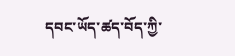དབང་ཡོད་ཚད་བོད་ཀྱི་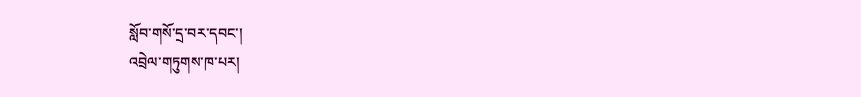སློབ་གསོ་དྲ་བར་དབང་།
འབྲེལ་གཏུགས་ཁ་པར།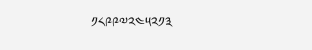༡༨༩༩༧༢༤༥༢༡༣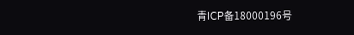青ICP备18000196号